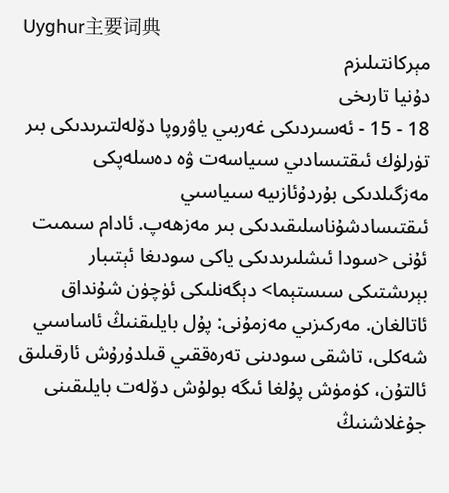Uyghur主要词典
مېركانتىلىزم
دۇنيا تارىخى
18 - 15 - ئەسىردىكى غەربىي ياۋروپا دۆلەلتىرىدىكى بىر تۈرلۈك ئىقتىسادىي سىياسەت ۋە دەسلەپكى مەزگىلدىكى بۇردۇئازىيە سىياسىي ئىقتىسادشۇناسلىقىدىكى بىر مەزھەپ. ئادام سىمىت ئۇنى <سودا ئىشلىرىدىكى ياكى سودىغا ئېتىبار بېرىشتىكى سىستېما> دېگەنلىكى ئۈچۈن شۇنداق ئاتالغان. مەركىزىي مەزمۇنى: پۇل بايلىقنىڭ ئاساسىي شەكلى، تاشقى سودىنى تەرەققىي قىلدۇرۇش ئارقىلىق ئالتۇن، كۈمۈش پۇلغا ئىگە بولۇش دۆلەت بايلىقىنى جۇغلاشنىڭ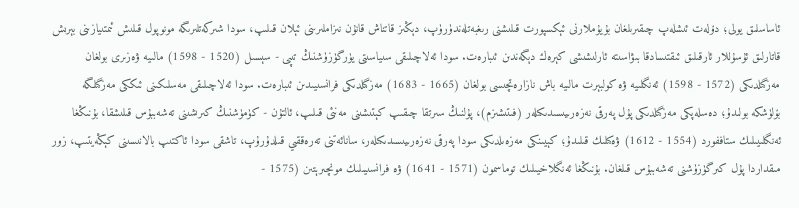ئاساسلىق يولى؛ دۆلەت ئىشلەپ چىقىرىلغان بۇيۇملارنى ئېكسپورت قىلىشنى رىغبەتلەندۈرۈپ، دېڭىز قاتناش قانۇن نىزاملىرىنى ئېلان قىلىپ، سودا شىركەتلىرىگە مونوپول قىلىش ئىمتىيازىنى بېرىش قاتارلىق ئۇسۇللار ئارقىلىق ئىقتىسادقا بىۋاسىتە ئارلىشىشى كېرەك دېگەندىن ئىبارەت. سودا ئەلاچىلىقى سىياسىتى يۈرگۈزۈشنىڭ تىپى - سېسىل (1520 - 1598) مالىيە ۋەزىرى بولغان مەزگىلدىكى (1572 - 1598) ئەنگلىيە ۋە كولبېرت مالىيە باش نازارەتچىسى بولغان (1665 - 1683) مەزگىلدىكى فرانسىيىدىن ئىبارەت. سودا ئەلاچىلىقى مەسلىكىنى ئىككى مەزگىلگە بۆلۈشكە بولىدۇ؛ دەسلەپكى مەزگىلدىكى پۇل پەرقى نەزەرىيىسىدىكىلەر (فىتىشىزم)، پۇلنىڭ سىرتقا چىقىپ كېتىشىنى مەنئى قىلىپ، ئالتۇن - كۈمۈشنىڭ كىرىشىنى تەشەببۇس قىلىشقا، بۇنىڭغا ئەنگلىيىلىك ستاففورد (1554 - 1612) ۋەكىلىك قىلىدۇ؛ كېيىنكى مەزەىلدىكى سودا پەرقى نەزەرىيىسىدىكىلەر، سانائەتنى تەرەققىي قىلدۇرۇپ، تاشقى سودا ئاكتىپ بالانىسىنى كېڭەيتىپ، زور مىقداردا پۇل كىرگۈزۈشنى تەشەببۇس قىلغان. بۇنىڭغا ئەنگلاخيىلىك توماسمون (1571 - 1641) ۋە فرانسىيىلىك مونچىرېتىن (1575 -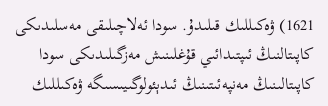1621) ۋەكىللىك قىلىدۇ. سودا ئەلاچىلىقى مەسلىدىكى كاپىتالنىڭ ئىپتىدائىي قۇغلىنىش مەزگىلىدىكى سودا كاپىتالىنىڭ مەنپەئىتىنىڭ ئىدېئولوگىيىسىگە ۋەكىللىك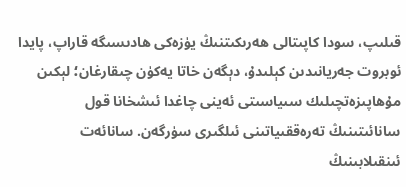قىلىپ، سودا كاپىتالى ھەرىكىتنىڭ يۈزەكى ھادىسىگە قاراپ، پايدا ئوبروت جەريانىدىن كېلىدۇ، دېگەن خاتا يەكۈن چىقارغان؛ لېكىن مۇھاپىزەتچىلىك سىياسىتى ئەينى چاغدا ئىشخانا قول سانائىتىنىڭ تەرەققىياتىنى ئىلگىرى سۈرگەن. سانائەت ئىنقىلابىنىڭ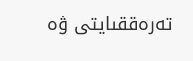تەرەققىايتى ۋە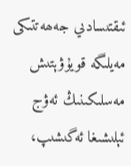ئىقتىسادىي جەھەتتىكى مەيلىگە قويۇۋېتىش مەسلىكىنىڭ ئەۋج ئېلىشىغا ئەگىشىپ،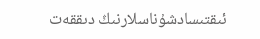ئىقتىسادشۇناسلارنىڭ دىققەت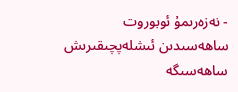- نەزەرىمۇ ئوبوروت ساھەسىدىن ئىشلەپچىقىرىش ساھەسىگە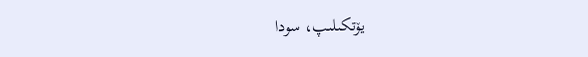يۆتكىلىپ، سودا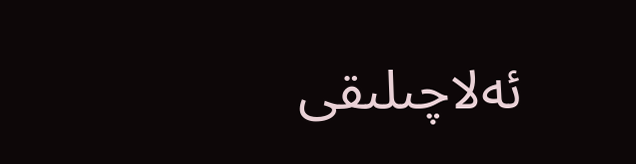ئەلاچىلىقى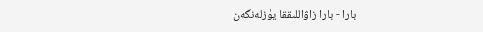بارا - بارا زاۋاللىققا يۈزلەنگەن